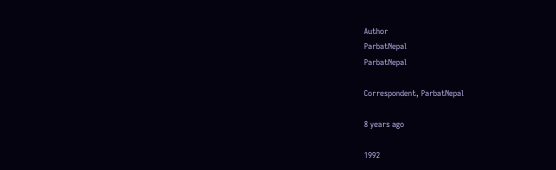Author
ParbatNepal
ParbatNepal

Correspondent, ParbatNepal

8 years ago

1992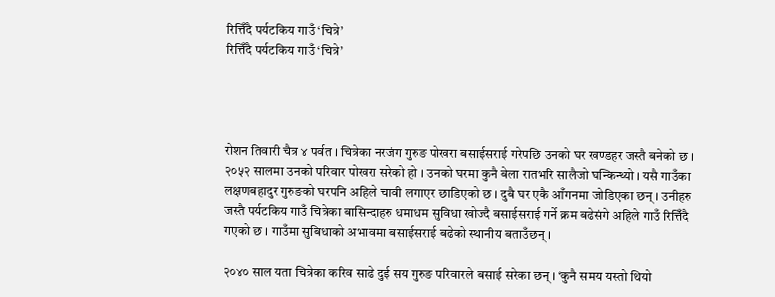रित्तिँदै पर्यटकिय गाउँ ‘चित्रे’
रित्तिँदै पर्यटकिय गाउँ ‘चित्रे’




रोशन तिवारी चैत्र ४ पर्वत । चित्रेका नरजंग गुरुङ पोखरा बसाईसराई गरेपछि उनको घर खण्डहर जस्तै बनेको छ । २०५२ सालमा उनको परिवार पोखरा सरेको हो । उनको घरमा कुनै बेला रातभरि सालैजो घन्किन्थ्यो । यसै गाउँका लक्षणबहादुर गुरुङको घरपनि अहिले चावी लगाएर छाडिएको छ । दुबै घर एकै आँगनमा जोडिएका छन् । उनीहरु जस्तै पर्यटकिय गाउँ चित्रेका बासिन्दाहरु धमाधम सुविधा खोज्दै बसाईसराई गर्ने क्रम बढेसंगे अहिले गाउँ रित्तिँदै गएको छ । गाउँमा सुबिधाको अभावमा बसाईसराई बढेको स्थानीय बताउँछन् ।

२०४० साल यता चित्रेका करिव साढे दुई सय गुरुङ परिवारले बसाई सरेका छन् । ‘कुनै समय यस्तो थियो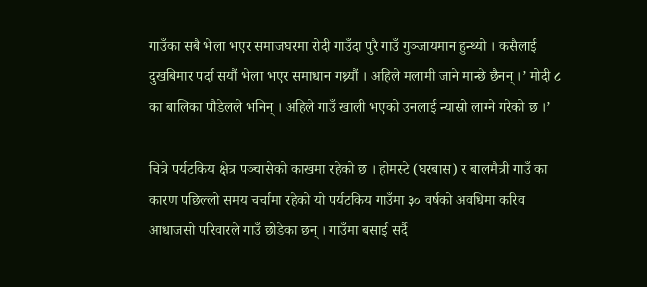गाउँका सबै भेला भएर समाजघरमा रोदी गाउँदा पुरै गाउँ गुञ्जायमान हुन्थ्यो । कसैलाई दुखबिमार पर्दा सयौं भेला भएर समाधान गथ्र्यौं । अहिले मलामी जाने मान्छे छैनन् ।’ मोदी ८ का बालिका पौडेलले भनिन् । अहिले गाउँ खाली भएको उनलाई न्यास्रो लाग्ने गरेको छ ।’

चित्रे पर्यटकिय क्षेत्र पञ्चासेको काखमा रहेको छ । होमस्टे (घरबास) र बालमैत्री गाउँ का कारण पछिल्लो समय चर्चामा रहेको यो पर्यटकिय गाउँमा ३० वर्षको अवधिमा करिव आधाजसो परिवारले गाउँ छोडेका छन् । गाउँमा बसाई सर्दै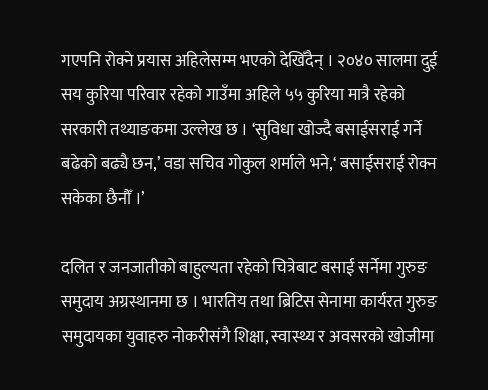गएपनि रोक्ने प्रयास अहिलेसम्म भएको देखिँदैन् । २०४० सालमा दुई सय कुरिया परिवार रहेको गाउँमा अहिले ५५ कुरिया मात्रै रहेको सरकारी तथ्याङकमा उल्लेख छ । ‘सुविधा खोज्दै बसाईसराई गर्ने बढेको बढ्यै छन,’ वडा सचिव गोकुल शर्माले भने,‘ बसाईसराई रोक्न सकेका छैनौँ ।’

दलित र जनजातीको बाहुल्यता रहेको चित्रेबाट बसाई सर्नेमा गुरुङ समुदाय अग्रस्थानमा छ । भारतिय तथा ब्रिटिस सेनामा कार्यरत गुरुङ समुदायका युवाहरु नोकरीसंगै शिक्षा, स्वास्थ्य र अवसरको खोजीमा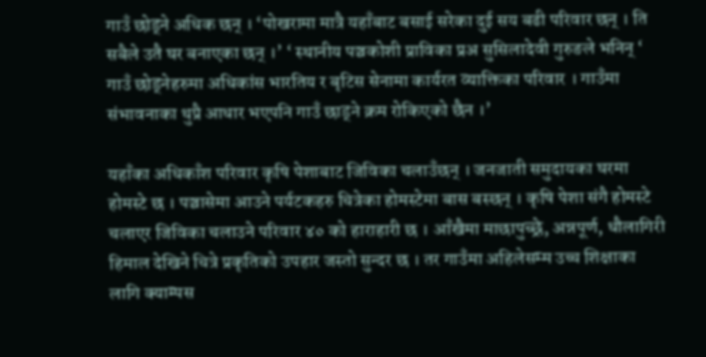गाउँ छोड्ने अधिक छन् । ‘पोखरामा मात्रै यहाँबाट बसाई सरेका दुई सय बढी परिवार छन् । ति सबैले उतै घर बनाएका छन् ।’ ‘ स्थानीय पञ्चकोशी प्राविका प्रअ सुसिलादेवी गुरुङले भनिन् ‘ गाउँ छोड्नेहरुमा अधिकांस भारतिय र बृटिस सेनामा कार्यरत व्याक्तिका परिवार । गाउँमा संभावनाका थुप्रै आधार भएपनि गाउँ छाड्ने क्रम रोकिएको छैन ।’

यहाँका अधिकाँश परिवार कृषि पेशाबाट जिविका चलाउँछन् । जनजाती समुदायका घरमा होमस्टे छ । पञ्चासेमा आउने पर्यटकहरु चित्रेका होमस्टेमा बास बस्छन् । कृषि पेशा संगै होमस्टे चलाएर जिविका चलाउने परिवार ४० को हाराहारी छ । आँखैमा माछापुच्छ्रे, अन्नपूर्ण, धौलागिरी हिमाल देखिने चित्रे प्रकृतिको उपहार जस्तो सुन्दर छ । तर गाउँमा अहिलेसम्म उच्च शिक्षाका लागि क्याम्पस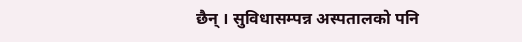छैन् । सुविधासम्पन्न अस्पतालको पनि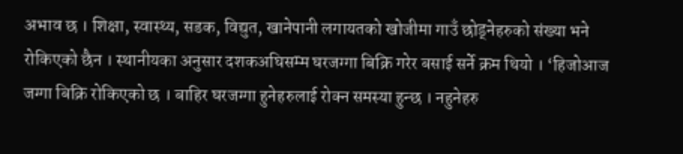अभाव छ । शिक्षा, स्वास्थ्य, सडक, विद्युत, खानेपानी लगायतको खोजीमा गाउँ छोड्नेहरुको संख्या भने रोकिएको छैन । स्थानीयका अनुसार दशकअघिसम्म घरजग्गा बिक्रि गरेर बसाई सर्ने क्रम थियो । ‘हिजोआज जग्गा बिक्रि रोकिएको छ । बाहिर घरजग्गा हुनेहरुलाई रोक्न समस्या हुन्छ । नहुनेहरु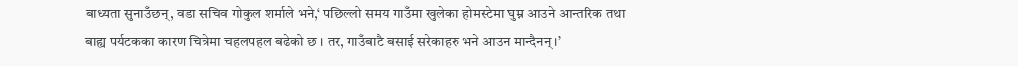बाध्यता सुनाउँछन्, वडा सचिव गोकुल शर्माले भने,‘ पछिल्लो समय गाउँमा खुलेका होमस्टेमा घुम्न आउने आन्तरिक तथा बाह्य पर्यटकका कारण चित्रेमा चहलपहल बढेको छ । तर, गाउँबाटै बसाई सरेकाहरु भने आउन मान्दैनन् ।’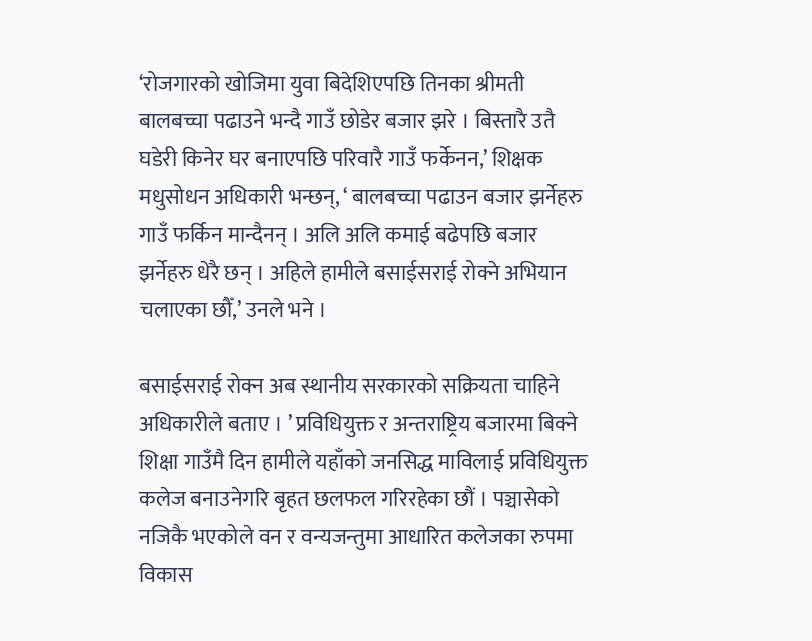‘रोजगारको खोजिमा युवा बिदेशिएपछि तिनका श्रीमती बालबच्चा पढाउने भन्दै गाउँ छोडेर बजार झरे । बिस्तारै उतै घडेरी किनेर घर बनाएपछि परिवारै गाउँ फर्केनन,’ शिक्षक मधुसोधन अधिकारी भन्छन्, ‘ बालबच्चा पढाउन बजार झर्नेहरु गाउँ फर्किन मान्दैनन् । अलि अलि कमाई बढेपछि बजार झर्नेहरु धेरै छन् । अहिले हामीले बसाईसराई रोक्ने अभियान चलाएका छौँ,’ उनले भने ।

बसाईसराई रोक्न अब स्थानीय सरकारको सक्रियता चाहिने अधिकारीले बताए । ’ प्रविधियुक्त र अन्तराष्ट्रिय बजारमा बिक्ने शिक्षा गाउँमै दिन हामीले यहाँको जनसिद्ध माविलाई प्रविधियुक्त कलेज बनाउनेगरि बृहत छलफल गरिरहेका छौं । पञ्चासेको नजिकै भएकोले वन र वन्यजन्तुमा आधारित कलेजका रुपमा विकास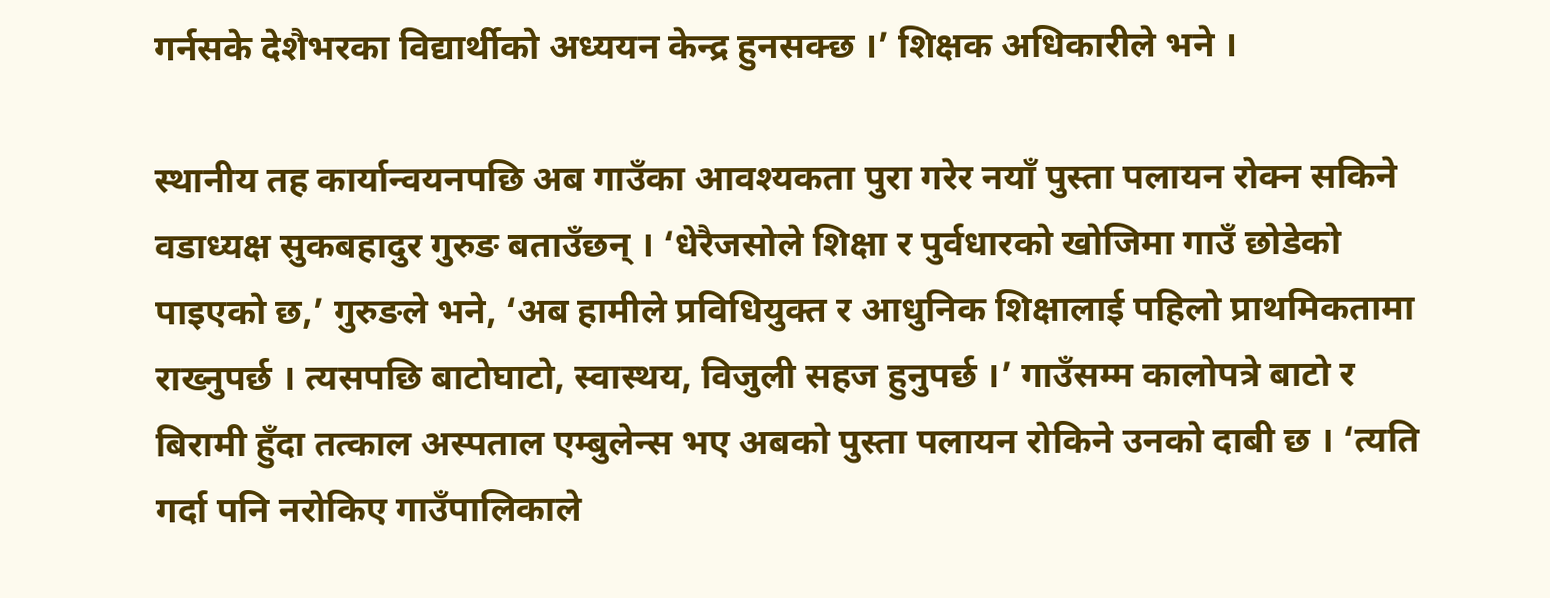गर्नसके देशैभरका विद्यार्थीको अध्ययन केन्द्र हुनसक्छ ।’ शिक्षक अधिकारीले भने ।

स्थानीय तह कार्यान्वयनपछि अब गाउँका आवश्यकता पुरा गरेर नयाँ पुस्ता पलायन रोक्न सकिने वडाध्यक्ष सुकबहादुर गुरुङ बताउँछन् । ‘धेरैजसोले शिक्षा र पुर्वधारको खोजिमा गाउँ छोडेको पाइएको छ,’ गुरुङले भने, ‘अब हामीले प्रविधियुक्त र आधुनिक शिक्षालाई पहिलो प्राथमिकतामा राख्नुपर्छ । त्यसपछि बाटोघाटो, स्वास्थय, विजुली सहज हुनुपर्छ ।’ गाउँसम्म कालोपत्रे बाटो र बिरामी हुँदा तत्काल अस्पताल एम्बुलेन्स भए अबको पुस्ता पलायन रोकिने उनको दाबी छ । ‘त्यति गर्दा पनि नरोकिए गाउँपालिकाले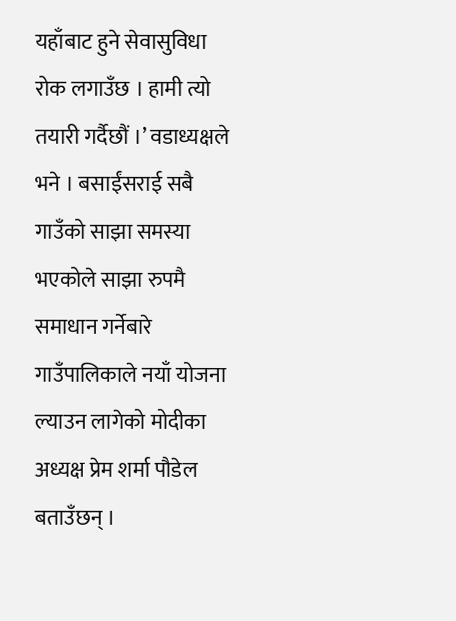यहाँबाट हुने सेवासुविधा रोक लगाउँछ । हामी त्यो तयारी गर्दैछौं ।’ वडाध्यक्षले भने । बसाईंसराई सबै गाउँको साझा समस्या भएकोले साझा रुपमै समाधान गर्नेबारे गाउँपालिकाले नयाँ योजना ल्याउन लागेको मोदीका अध्यक्ष प्रेम शर्मा पौडेल बताउँछन् ।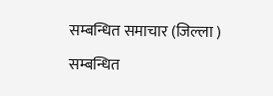सम्बन्धित समाचार (जिल्ला )
सम्बन्धित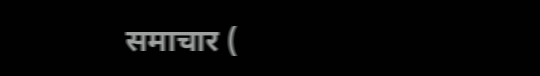समाचार (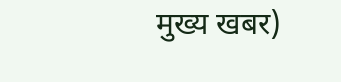मुख्य खबर)